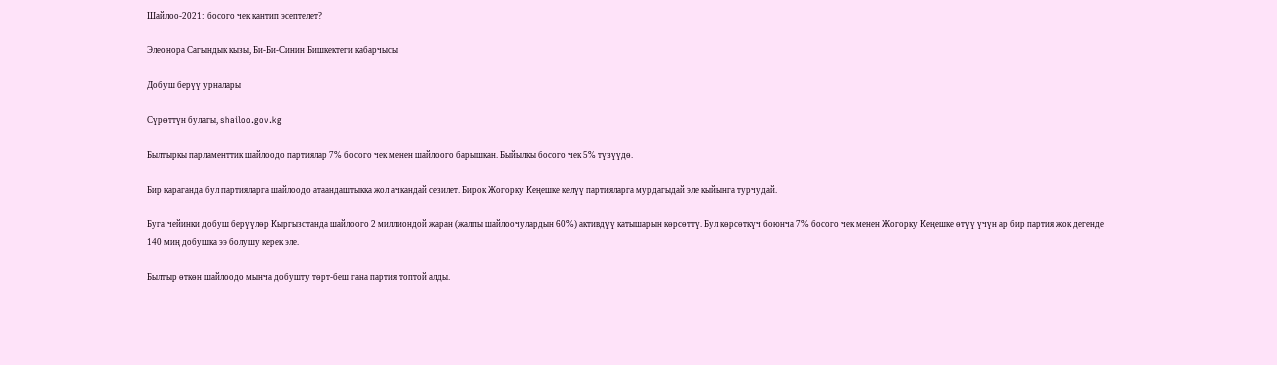Шайлоо-2021: босого чек кантип эсептелет?

Элеонора Сагындык кызы, Би-Би-Синин Бишкектеги кабарчысы

Добуш берүү урналары

Сүрөттүн булагы, shailoo.gov.kg

Былтыркы парламенттик шайлоодо партиялар 7% босого чек менен шайлоого барышкан. Быйылкы босого чек 5% түзүүдө.

Бир караганда бул партияларга шайлоодо атаандаштыкка жол ачкандай сезилет. Бирок Жогорку Кеңешке келүү партияларга мурдагыдай эле кыйынга турчудай.

Буга чейинки добуш берүүлөр Кыргызстанда шайлоого 2 миллиондой жаран (жалпы шайлоочулардын 60%) активдүү катышарын көрсөттү. Бул көрсөткүч боюнча 7% босого чек менен Жогорку Кеңешке өтүү үчүн ар бир партия жок дегенде 140 миң добушка ээ болушу керек эле.

Былтыр өткөн шайлоодо мынча добушту төрт-беш гана партия топтой алды.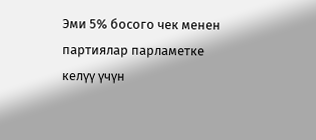Эми 5% босого чек менен партиялар парламетке келүү үчүн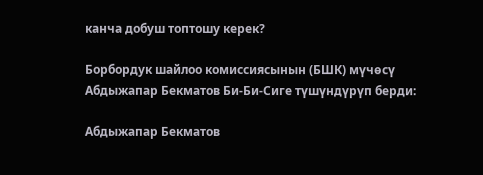канча добуш топтошу керек?

Борбордук шайлоо комиссиясынын (БШК) мүчөсү Абдыжапар Бекматов Би-Би-Сиге түшүндүрүп берди:

Абдыжапар Бекматов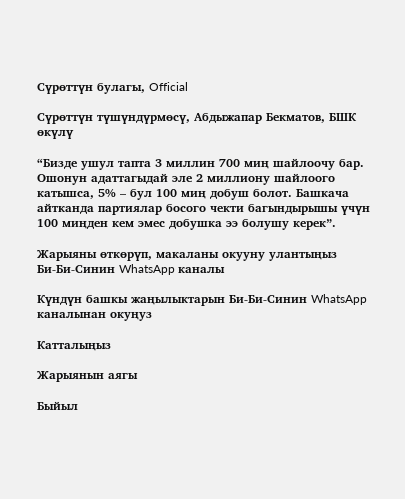Сүрөттүн булагы, Official

Сүрөттүн түшүндүрмөсү, Абдыжапар Бекматов, БШК өкүлү

“Бизде ушул тапта 3 миллин 700 миң шайлоочу бар. Ошонун адаттагыдай эле 2 миллиону шайлоого катышса, 5% – бул 100 миң добуш болот. Башкача айтканда партиялар босого чекти багындырышы үчүн 100 миңден кем эмес добушка ээ болушу керек”.

Жарыяны өткөрүп, макаланы окууну улантыңыз
Би-Би-Синин WhatsApp каналы

Күндүн башкы жаңылыктарын Би-Би-Синин WhatsApp каналынан окуңуз

Катталыңыз

Жарыянын аягы

Быйыл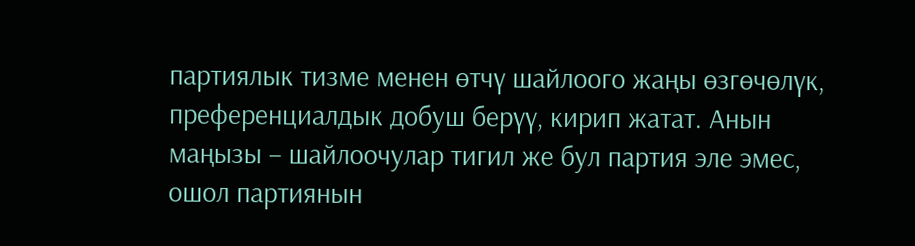партиялык тизме менен өтчү шайлоого жаңы өзгөчөлүк, преференциалдык добуш берүү, кирип жатат. Анын маңызы – шайлоочулар тигил же бул партия эле эмес, ошол партиянын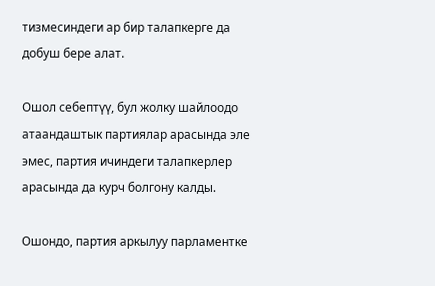тизмесиндеги ар бир талапкерге да добуш бере алат.

Ошол себептүү, бул жолку шайлоодо атаандаштык партиялар арасында эле эмес, партия ичиндеги талапкерлер арасында да курч болгону калды.

Ошондо, партия аркылуу парламентке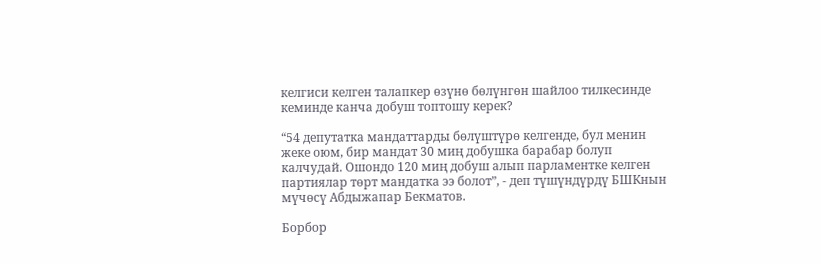келгиси келген талапкер өзүнө бөлүнгөн шайлоо тилкесинде кеминде канча добуш топтошу керек?

“54 депутатка мандаттарды бөлүштүрө келгенде, бул менин жеке оюм, бир мандат 30 миң добушка барабар болуп калчудай. Ошондо 120 миң добуш алып парламентке келген партиялар төрт мандатка ээ болот”, - деп түшүндүрдү БШКнын мүчөсү Абдыжапар Бекматов.

Борбор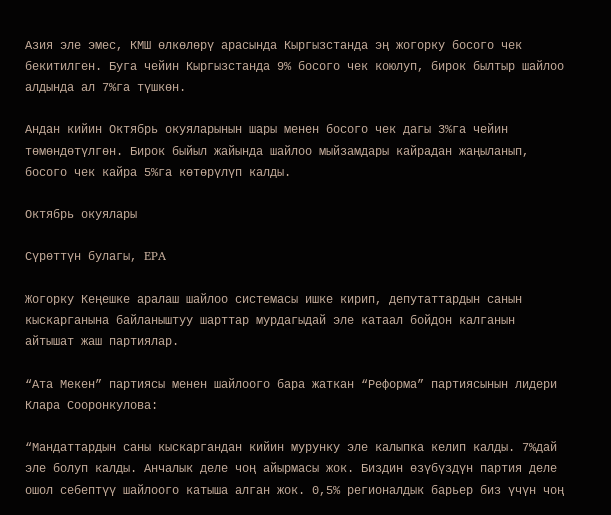Азия эле эмес, КМШ өлкөлөрү арасында Кыргызстанда эң жогорку босого чек бекитилген. Буга чейин Кыргызстанда 9% босого чек коюлуп, бирок былтыр шайлоо алдында ал 7%га түшкөн.

Андан кийин Октябрь окуяларынын шары менен босого чек дагы 3%га чейин төмөндөтүлгөн. Бирок быйыл жайында шайлоо мыйзамдары кайрадан жаңыланып, босого чек кайра 5%га көтөрүлүп калды.

Октябрь окуялары

Сүрөттүн булагы, EPA

Жогорку Кеңешке аралаш шайлоо системасы ишке кирип, депутаттардын санын кыскарганына байланыштуу шарттар мурдагыдай эле катаал бойдон калганын айтышат жаш партиялар.

“Ата Мекен” партиясы менен шайлоого бара жаткан “Реформа” партиясынын лидери Клара Сооронкулова:

“Мандаттардын саны кыскаргандан кийин мурунку эле калыпка келип калды. 7%дай эле болуп калды. Анчалык деле чоң айырмасы жок. Биздин өзүбүздүн партия деле ошол себептүү шайлоого катыша алган жок. 0,5% регионалдык барьер биз үчүн чоң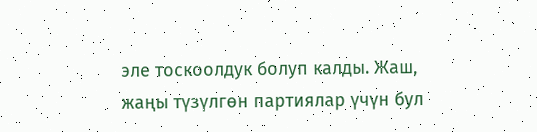эле тоскоолдук болуп калды. Жаш, жаңы түзүлгөн партиялар үчүн бул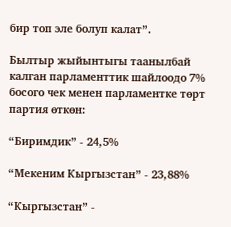бир топ эле болуп калат”.

Былтыр жыйынтыгы таанылбай калган парламенттик шайлоодо 7% босого чек менен парламентке төрт партия өткөн:

“Биримдик” - 24,5%

“Мекеним Кыргызстан” - 23,88%

“Кыргызстан” -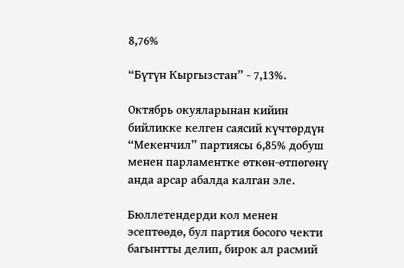8,76%

“Бүтүн Кыргызстан” - 7,13%.

Октябрь окуяларынан кийин бийликке келген саясий күчтөрдүн “Мекенчил” партиясы 6,85% добуш менен парламентке өткөн-өтпөгөнү анда арсар абалда калган эле.

Бюллетендерди кол менен эсептөөдө, бул партия босого чекти багынтты делип, бирок ал расмий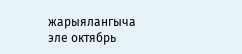жарыялангыча эле октябрь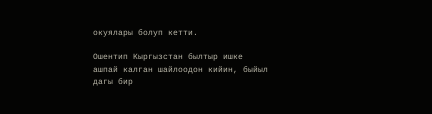окуялары болуп кетти.

Ошентип Кыргызстан былтыр ишке ашпай калган шайлоодон кийин, быйыл дагы бир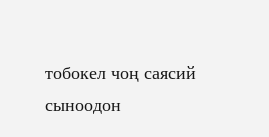тобокел чоң саясий сыноодон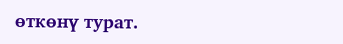өткөнү турат.